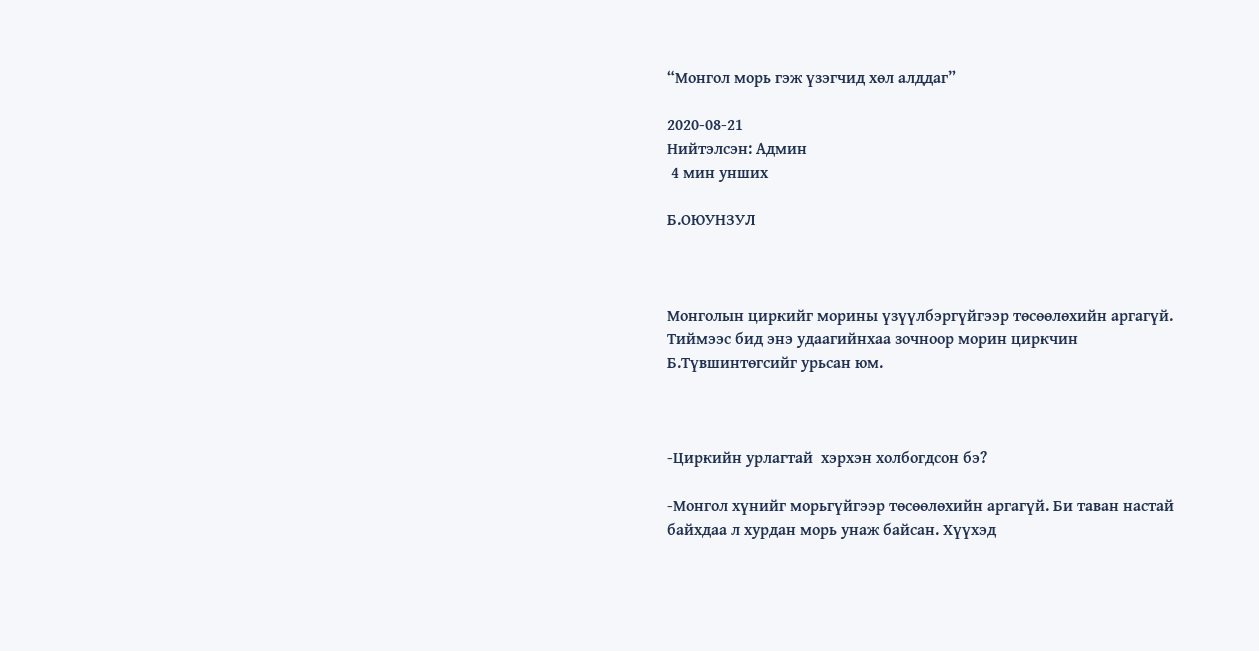“Монгол морь гэж үзэгчид хөл алддаг”

2020-08-21
Нийтэлсэн: Админ
 4 мин унших

Б.ОЮУНЗУЛ



Монголын циркийг морины үзүүлбэргүйгээр төсөөлөхийн аргагүй. Тиймээс бид энэ удаагийнхаа зочноор морин циркчин Б.Түвшинтөгсийг урьсан юм.



-Циркийн урлагтай  хэрхэн холбогдсон бэ?

-Монгол хүнийг морьгүйгээр төсөөлөхийн аргагүй. Би таван настай байхдаа л хурдан морь унаж байсан. Хүүхэд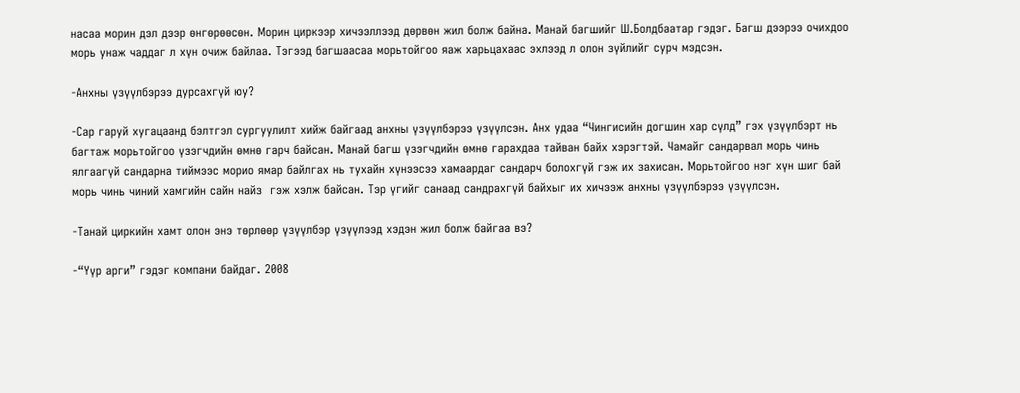насаа морин дэл дээр өнгөрөөсөн. Морин циркээр хичээллээд дөрвөн жил болж байна. Манай багшийг Ш.Болдбаатар гэдэг. Багш дээрээ очихдоо морь унаж чаддаг л хүн очиж байлаа. Тэгээд багшаасаа морьтойгоо яаж харьцахаас эхлээд л олон зүйлийг сурч мэдсэн.

-Анхны үзүүлбэрээ дурсахгүй юу?

-Сар гаруй хугацаанд бэлтгэл сургуулилт хийж байгаад анхны үзүүлбэрээ үзүүлсэн. Анх удаа “Чингисийн догшин хар сүлд” гэх үзүүлбэрт нь багтаж морьтойгоо үзэгчдийн өмнө гарч байсан. Манай багш үзэгчдийн өмнө гарахдаа тайван байх хэрэгтэй. Чамайг сандарвал морь чинь  ялгаагүй сандарна тиймээс морио ямар байлгах нь тухайн хүнээсээ хамаардаг сандарч болохгүй гэж их захисан. Морьтойгоо нэг хүн шиг бай морь чинь чиний хамгийн сайн найз  гэж хэлж байсан. Тэр үгийг санаад сандрахгүй байхыг их хичээж анхны үзүүлбэрээ үзүүлсэн.

-Танай циркийн хамт олон энэ төрлөөр үзүүлбэр үзүүлээд хэдэн жил болж байгаа вэ?

-“Үүр арги” гэдэг компани байдаг. 2008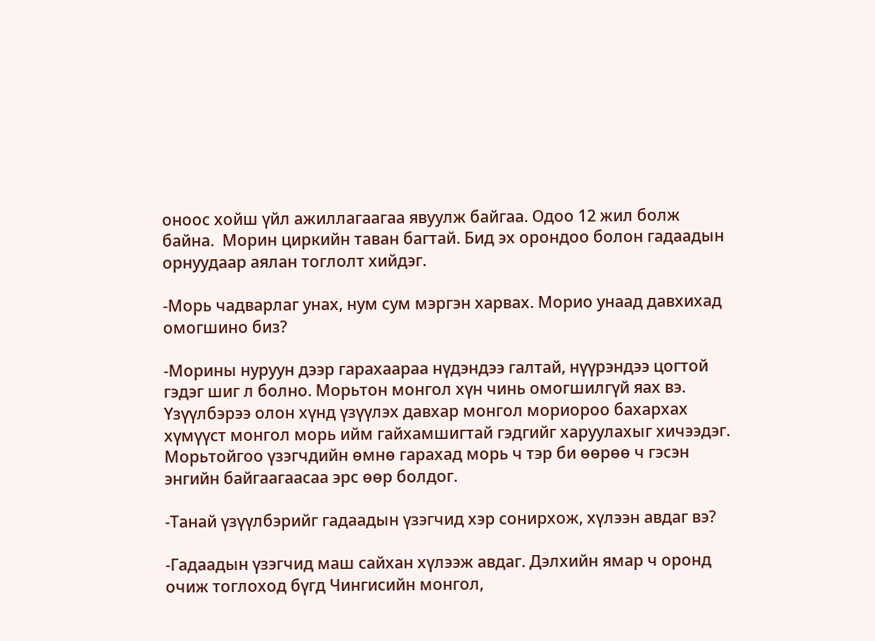оноос хойш үйл ажиллагаагаа явуулж байгаа. Одоо 12 жил болж байна.  Морин циркийн таван багтай. Бид эх орондоо болон гадаадын орнуудаар аялан тоглолт хийдэг.

-Морь чадварлаг унах, нум сум мэргэн харвах. Морио унаад давхихад омогшино биз?

-Морины нуруун дээр гарахаараа нүдэндээ галтай, нүүрэндээ цогтой гэдэг шиг л болно. Морьтон монгол хүн чинь омогшилгүй яах вэ. Үзүүлбэрээ олон хүнд үзүүлэх давхар монгол мориороо бахархах хүмүүст монгол морь ийм гайхамшигтай гэдгийг харуулахыг хичээдэг. Морьтойгоо үзэгчдийн өмнө гарахад морь ч тэр би өөрөө ч гэсэн энгийн байгаагаасаа эрс өөр болдог.

-Танай үзүүлбэрийг гадаадын үзэгчид хэр сонирхож, хүлээн авдаг вэ?

-Гадаадын үзэгчид маш сайхан хүлээж авдаг. Дэлхийн ямар ч оронд очиж тоглоход бүгд Чингисийн монгол,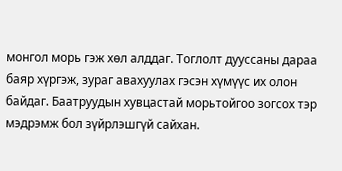монгол морь гэж хөл алддаг. Тоглолт дууссаны дараа баяр хүргэж, зураг авахуулах гэсэн хүмүүс их олон байдаг. Баатруудын хувцастай морьтойгоо зогсох тэр мэдрэмж бол зүйрлэшгүй сайхан.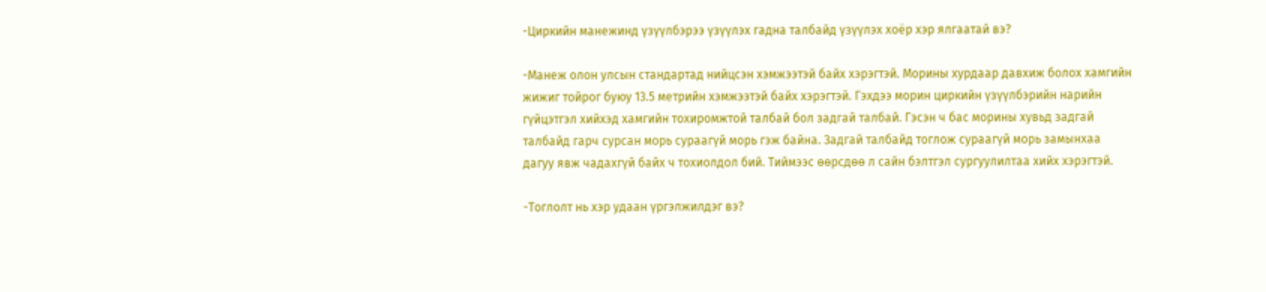-Циркийн манежинд үзүүлбэрээ үзүүлэх гадна талбайд үзүүлэх хоёр хэр ялгаатай вэ?

-Манеж олон улсын стандартад нийцсэн хэмжээтэй байх хэрэгтэй. Морины хурдаар давхиж болох хамгийн жижиг тойрог буюу 13.5 метрийн хэмжээтэй байх хэрэгтэй. Гэхдээ морин циркийн үзүүлбэрийн нарийн гүйцэтгэл хийхэд хамгийн тохиромжтой талбай бол задгай талбай. Гэсэн ч бас морины хувьд задгай талбайд гарч сурсан морь сураагүй морь гэж байна. Задгай талбайд тоглож сураагүй морь замынхаа дагуу явж чадахгүй байх ч тохиолдол бий. Тиймээс өөрсдөө л сайн бэлтгэл сургуулилтаа хийх хэрэгтэй.

-Тоглолт нь хэр удаан үргэлжилдэг вэ?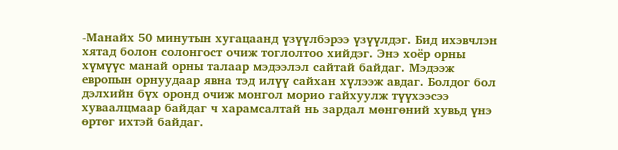-Манайх 50 минутын хугацаанд үзүүлбэрээ үзүүлдэг. Бид ихэвчлэн хятад болон солонгост очиж тоглолтоо хийдэг. Энэ хоёр орны хүмүүс манай орны талаар мэдээлэл сайтай байдаг. Мэдээж европын орнуудаар явна тэд илүү сайхан хүлээж авдаг. Болдог бол дэлхийн бүх оронд очиж монгол морио гайхуулж түүхээсээ хуваалцмаар байдаг ч харамсалтай нь зардал мөнгөний хувьд үнэ өртөг ихтэй байдаг.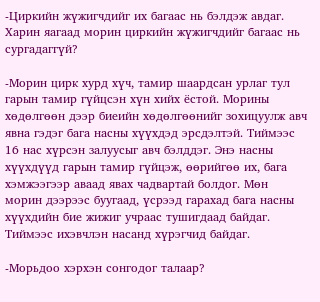-Циркийн жүжигчдийг их багаас нь бэлдэж авдаг. Харин яагаад морин циркийн жүжигчдийг багаас нь сургадаггүй?

-Морин цирк хурд хүч, тамир шаардсан урлаг тул гарын тамир гүйцсэн хүн хийх ёстой. Морины хөдөлгөөн дээр биеийн хөдөлгөөнийг зохицуулж авч явна гэдэг бага насны хүүхдэд эрсдэлтэй. Тиймээс 16 нас хүрсэн залуусыг авч бэлддэг. Энэ насны хүүхдүүд гарын тамир гүйцэж, өөрийгөө их, бага хэмжээгээр аваад явах чадвартай болдог. Мөн морин дээрээс буугаад, үсрээд гарахад бага насны хүүхдийн бие жижиг учраас тушигдаад байдаг. Тиймээс ихэвчлэн насанд хүрэгчид байдаг.

-Морьдоо хэрхэн сонгодог талаар?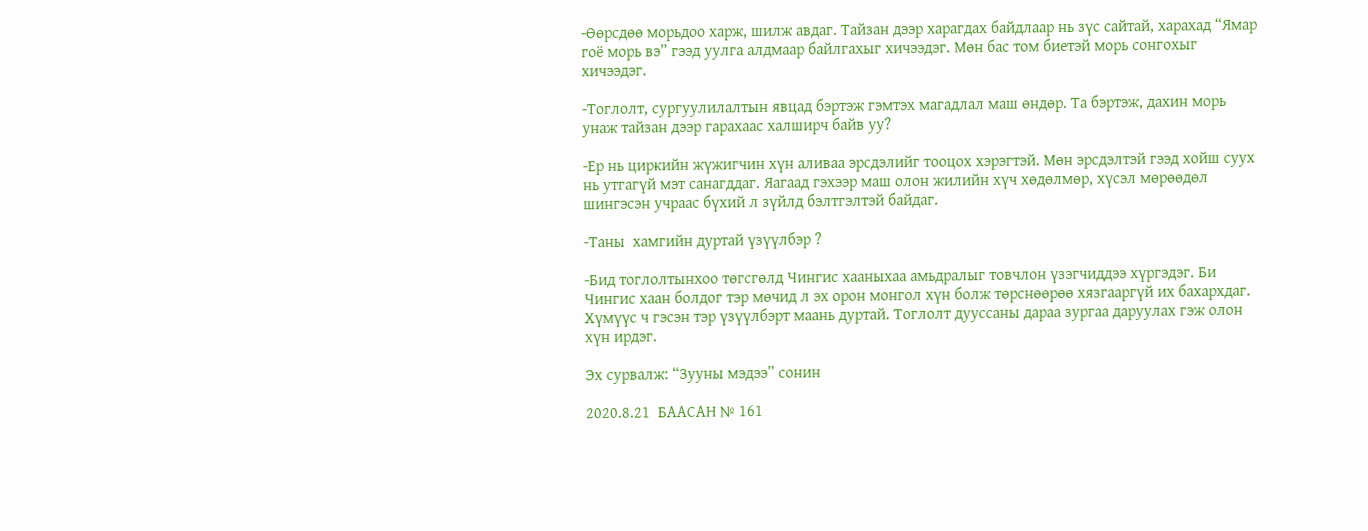-Өөрсдөө морьдоо харж, шилж авдаг. Тайзан дээр харагдах байдлаар нь зүс сайтай, харахад “Ямар гоё морь вэ” гээд уулга алдмаар байлгахыг хичээдэг. Мөн бас том биетэй морь сонгохыг хичээдэг.

-Тоглолт, сургуулилалтын явцад бэртэж гэмтэх магадлал маш өндөр. Та бэртэж, дахин морь унаж тайзан дээр гарахаас халширч байв уу?

-Ер нь циркийн жүжигчин хүн аливаа эрсдэлийг тооцох хэрэгтэй. Мөн эрсдэлтэй гээд хойш суух нь утгагүй мэт санагддаг. Яагаад гэхээр маш олон жилийн хүч хөдөлмөр, хүсэл мөрөөдөл шингэсэн учраас бүхий л зүйлд бэлтгэлтэй байдаг.

-Таны  хамгийн дуртай үзүүлбэр ?

-Бид тоглолтынхоо төгсгөлд Чингис хааныхаа амьдралыг товчлон үзэгчиддээ хүргэдэг. Би Чингис хаан болдог тэр мөчид л эх орон монгол хүн болж төрснөөрөө хязгааргүй их бахархдаг. Хүмүүс ч гэсэн тэр үзүүлбэрт маань дуртай. Тоглолт дууссаны дараа зургаа даруулах гэж олон хүн ирдэг.

Эх сурвалж: “Зууны мэдээ” сонин

2020.8.21  БААСАН № 161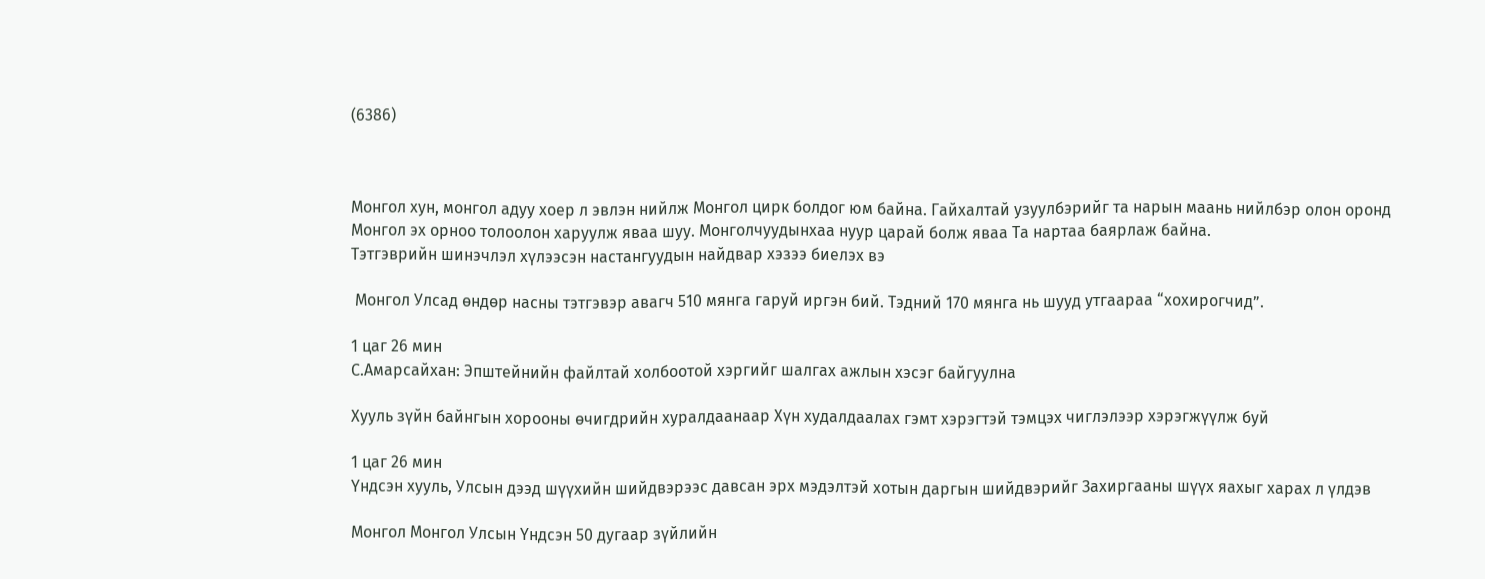(6386)



Монгол хун, монгол адуу хоер л эвлэн нийлж Монгол цирк болдог юм байна. Гайхалтай узуулбэрийг та нарын маань нийлбэр олон оронд Монгол эх орноо толоолон харуулж яваа шуу. Монголчуудынхаа нуур царай болж яваа Та нартаа баярлаж байна.
Тэтгэврийн шинэчлэл хүлээсэн настангуудын найдвар хэзээ биелэх вэ

 Монгол Улсад өндөр насны тэтгэвэр авагч 510 мянга гаруй иргэн бий. Тэдний 170 мянга нь шууд утгаараа “хохирогчид”.

1 цаг 26 мин
С.Амарсайхан: Эпштейнийн файлтай холбоотой хэргийг шалгах ажлын хэсэг байгуулна

Хууль зүйн байнгын хорооны өчигдрийн хуралдаанаар Хүн худалдаалах гэмт хэрэгтэй тэмцэх чиглэлээр хэрэгжүүлж буй

1 цаг 26 мин
Үндсэн хууль, Улсын дээд шүүхийн шийдвэрээс давсан эрх мэдэлтэй хотын даргын шийдвэрийг Захиргааны шүүх яахыг харах л үлдэв

Монгол Монгол Улсын Үндсэн 50 дугаар зүйлийн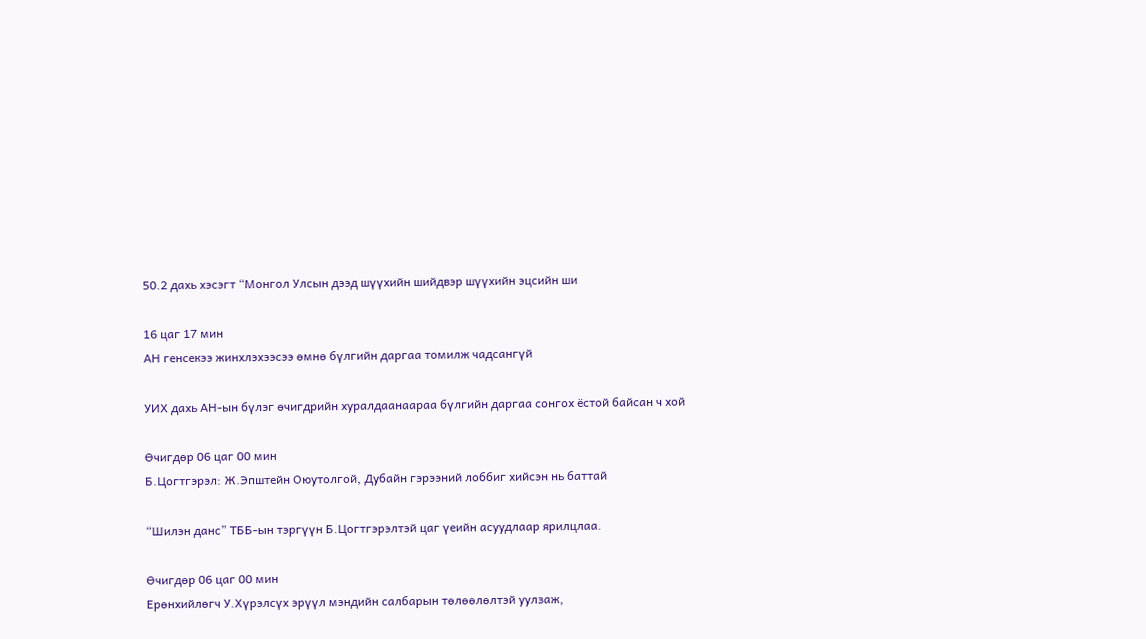50.2 дахь хэсэгт “Монгол Улсын дээд шүүхийн шийдвэр шүүхийн эцсийн ши

16 цаг 17 мин
АН генсекээ жинхлэхээсээ өмнө бүлгийн даргаа томилж чадсангүй

УИХ дахь АН-ын бүлэг өчигдрийн хуралдаанаараа бүлгийн даргаа сонгох ёстой байсан ч хой

Өчигдөр 06 цаг 00 мин
Б.Цогтгэрэл: Ж.Эпштейн Оюутолгой, Дубайн гэрээний лоббиг хийсэн нь баттай

“Шилэн данс” ТББ-ын тэргүүн Б.Цогтгэрэлтэй цаг үеийн асуудлаар ярилцлаа.

Өчигдөр 06 цаг 00 мин
Ерөнхийлөгч У.Хүрэлсүх эрүүл мэндийн салбарын төлөөлөлтэй уулзаж,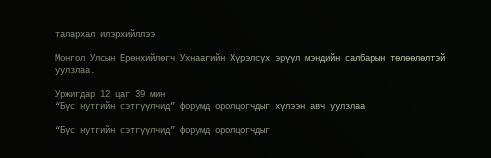талархал илэрхийллээ

Монгол Улсын Ерөнхийлөгч Ухнаагийн Хүрэлсүх эрүүл мэндийн салбарын төлөөлөлтэй уулзлаа.

Уржигдар 12 цаг 39 мин
“Бүс нутгийн сэтгүүлчид” форумд оролцогчдыг хүлээн авч уулзлаа

“Бүс нутгийн сэтгүүлчид” форумд оролцогчдыг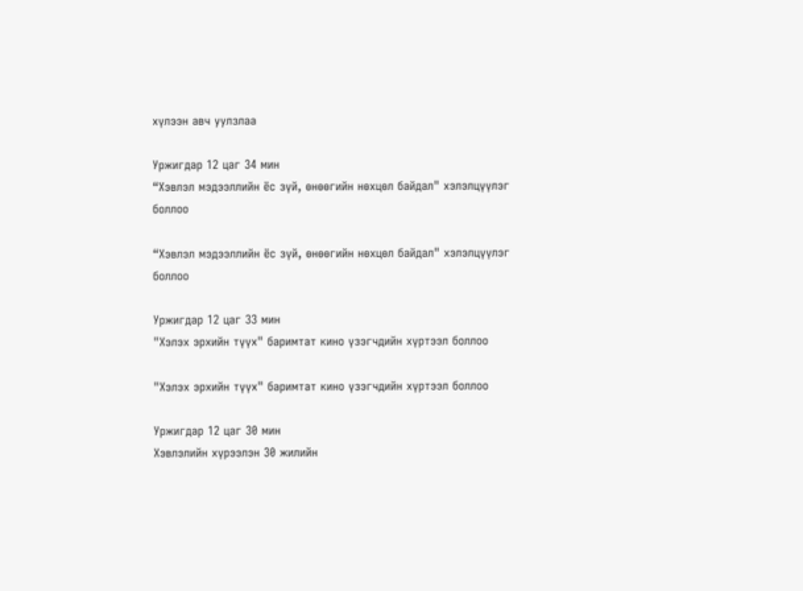хүлээн авч уулзлаа

Уржигдар 12 цаг 34 мин
“Хэвлэл мэдээллийн ёс зүй, өнөөгийн нөхцөл байдал" хэлэлцүүлэг боллоо

“Хэвлэл мэдээллийн ёс зүй, өнөөгийн нөхцөл байдал" хэлэлцүүлэг боллоо

Уржигдар 12 цаг 33 мин
"Хэлэх эрхийн түүх" баримтат кино үзэгчдийн хүртээл боллоо

"Хэлэх эрхийн түүх" баримтат кино үзэгчдийн хүртээл боллоо

Уржигдар 12 цаг 30 мин
Хэвлэлийн хүрээлэн 30 жилийн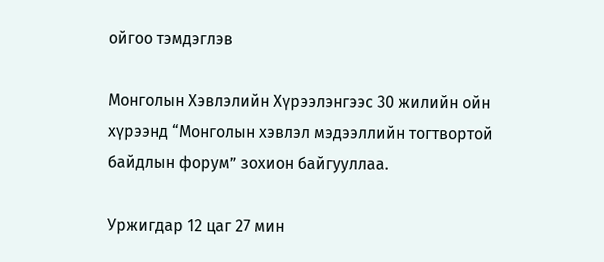ойгоо тэмдэглэв

Монголын Хэвлэлийн Хүрээлэнгээс 30 жилийн ойн хүрээнд “Монголын хэвлэл мэдээллийн тогтвортой байдлын форум” зохион байгууллаа.

Уржигдар 12 цаг 27 мин